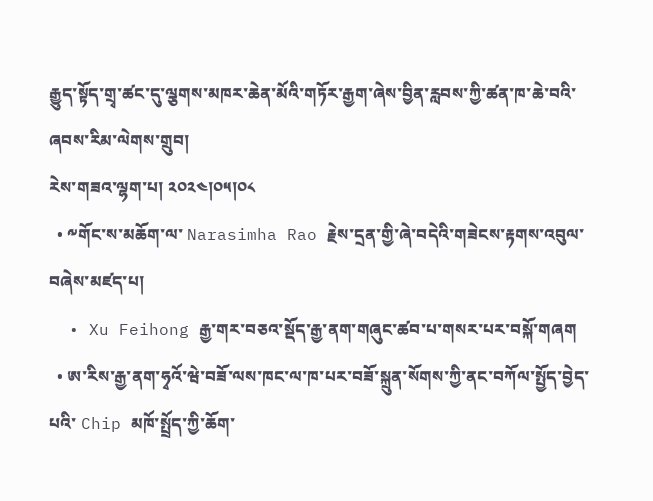རྒྱུད་སྟོད་གྲྭ་ཚང་དུ་ལྕགས་མཁར་ཆེན་མོའི་གཏོར་རྒྱག་ཞེས་བྱིན་རླབས་ཀྱི་ཚན་ཁ་ཆེ་བའི་ཞབས་རིམ་ལེགས་གྲུབ།
རེས་གཟའ་ལྷག་པ། ༢༠༢༤།༠༥།༠༨
  • ༸གོང་ས་མཆོག་ལ་ Narasimha Rao རྗེས་དྲན་གྱི་ཞེ་བདེའི་གཟེངས་རྟགས་འབུལ་བཞེས་མཛད་པ།
  • Xu Feihong རྒྱ་གར་བཅའ་སྡོད་རྒྱ་ནག་གཞུང་ཚབ་པ་གསར་པར་བསྐོ་གཞག
  • ཨ་རིས་རྒྱ་ནག་ཧྭའོ་ཝེ་བཟོ་ལས་ཁང་ལ་ཁ་པར་བཟོ་སྐྲུན་སོགས་ཀྱི་ནང་བཀོལ་སྤྱོད་བྱེད་པའི་ Chip མཁོ་སྤྲོད་ཀྱི་ཆོག་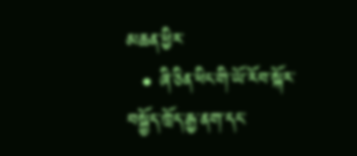མཆན་ཕྱིར་
  • ཞི་ཅིན་ཕིང་གི་ཡོ་རོབ་སྐོར་བསྐྱོད་ཁྲོད་རྒྱ་ནག་དང་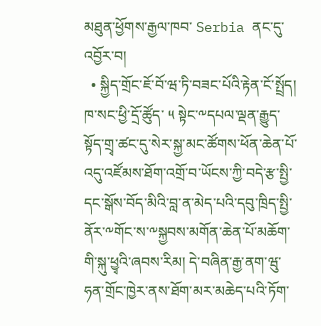མཐུན་ཕྱོགས་རྒྱལ་ཁབ་ Serbia ནང་དུ་འབྱོར་བ།
  • སྐྱིད་གྲོང་ཇོ་བོ་ཝ་ཏི་བཟང་པོའི་རྟེན་ངོ་སྤྲོད།
ཁ་སང་ཕྱི་དྲོ་ཚོུད་ ༥ སྟེང་༸དཔལ་ལྡན་རྒྱུད་སྟོད་གྲྭ་ཚང་དུ་སེར་སྐྱ་མང་ཚོགས་ཕོན་ཆེན་པོ་འདུ་འཛོམས་ཐོག་འགྲོ་བ་ཡོངས་ཀྱི་བདེ་རྩ་སྤྱི་དང་སྒོས་བོད་མིའི་བླ་ན་མེད་པའི་དབུ་ཁྲིད་སྤྱི་ནོར་༸གོང་ས་༸སྐྱབས་མགོན་ཆེན་པོ་མཆོག་གི་སྐུ་ཕྱྭའི་ཞབས་རིམ། དེ་བཞིན་རྒྱ་ནག་ཝུ་ཧན་གྲོང་ཁྱེར་ནས་ཐོག་མར་མཆེད་པའི་ཏོག་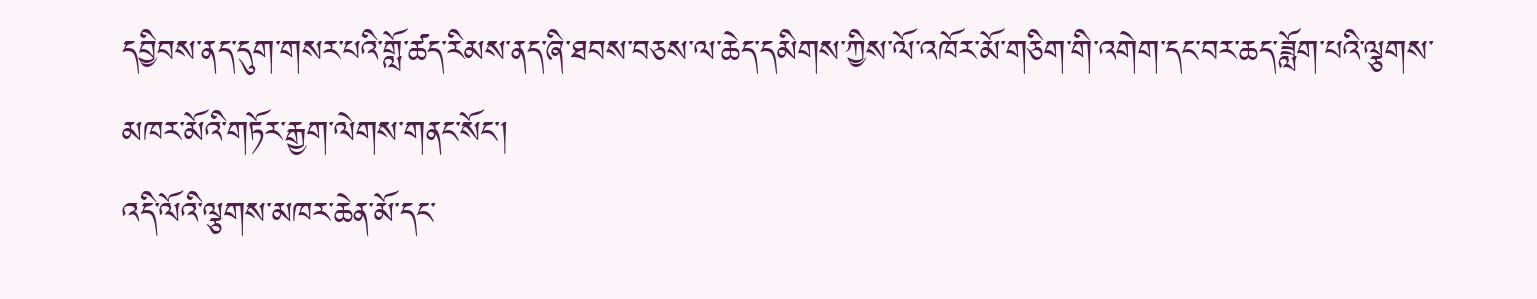དབྱིབས་ནད་དུག་གསར་པའི་གློ་ཚད་རིམས་ནད་ཞི་ཐབས་བཅས་ལ་ཆེད་དམིགས་ཀྱིས་ལོ་འཁོར་མོ་གཅིག་གི་འགེག་དང་བར་ཆད་ཟློག་པའི་ལྕགས་མཁར་མོའི་གཏོར་རྒྱག་ལེགས་གནང་སོང་།
འདི་ལོའི་ལྕགས་མཁར་ཆེན་མོ་དང་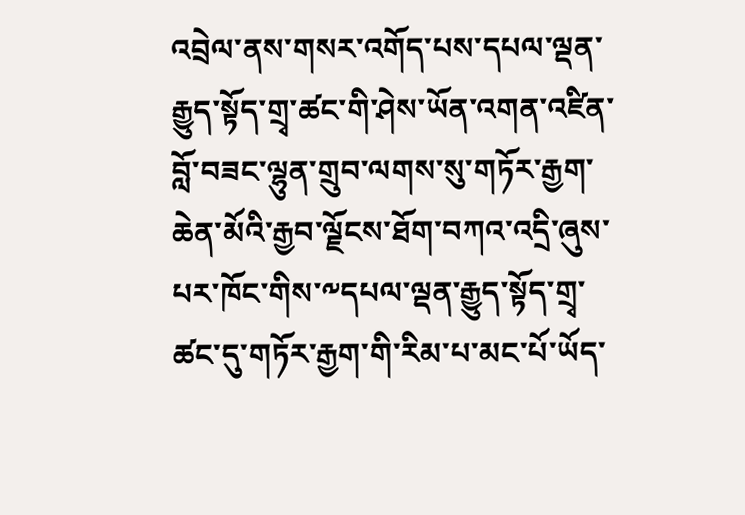འབྲེལ་ནས་གསར་འགོད་པས་དཔལ་ལྡན་རྒྱུད་སྟོད་གྲྭ་ཚང་གི་ཤེས་ཡོན་འགན་འཛིན་བློ་བཟང་ལྷུན་གྲུབ་ལགས་སུ་གཏོར་རྒྱག་ཆེན་མོའི་རྒྱབ་ལྗོངས་ཐོག་བཀའ་འདྲི་ཞུས་པར་ཁོང་གིས་༸དཔལ་ལྡན་རྒྱུད་སྟོད་གྲྭ་ཚང་དུ་གཏོར་རྒྱག་གི་རིམ་པ་མང་པོ་ཡོད་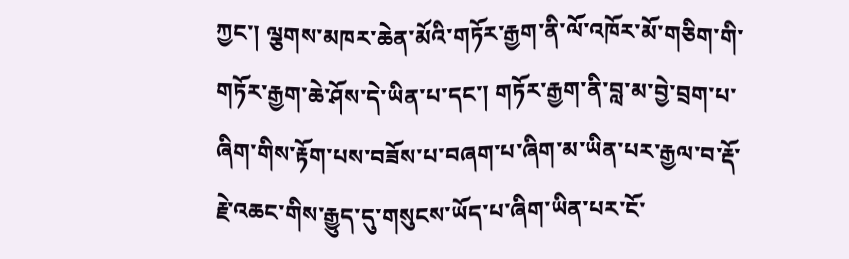ཀྱང་། ལྕགས་མཁར་ཆེན་མོའི་གཏོར་རྒྱག་ནི་ལོ་འཁོར་མོ་གཅིག་གི་གཏོར་རྒྱག་ཆེ་ཤོས་དེ་ཡིན་པ་དང་། གཏོར་རྒྱག་ནི་བླ་མ་བྱེ་བྲག་པ་ཞིག་གིས་རྟོག་པས་བཟོས་པ་བཞག་པ་ཞིག་མ་ཡིན་པར་རྒྱལ་བ་རྡོ་རྗེ་འཆང་གིས་རྒྱུད་དུ་གསུངས་ཡོད་པ་ཞིག་ཡིན་པར་ངོ་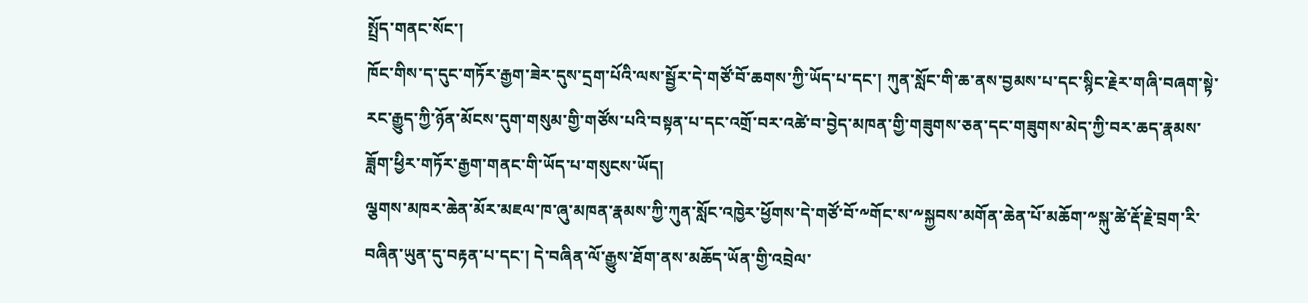སྤྲོད་གནང་སོང་།
ཁོང་གིས་ད་དུང་གཏོར་རྒྱག་ཟེར་དུས་དྲག་པོའི་ལས་སྦྱོར་དེ་གཙོ་བོ་ཆགས་ཀྱི་ཡོད་པ་དང་། ཀུན་སློང་གི་ཆ་ནས་བྱམས་པ་དང་སྙིང་རྗེར་གཞི་བཞག་སྟེ་རང་རྒྱུད་ཀྱི་ཉོན་མོངས་དུག་གསུམ་གྱི་གཙོས་པའི་བསྟན་པ་དང་འགྲོ་བར་འཚེ་བ་བྱེད་མཁན་གྱི་གཟུགས་ཅན་དང་གཟུགས་མེད་ཀྱི་བར་ཆད་རྣམས་ཟློག་ཕྱིར་གཏོར་རྒྱག་གནང་གི་ཡོད་པ་གསུངས་ཡོད།
ལྕགས་མཁར་ཆེན་མོར་མཇལ་ཁ་ཞུ་མཁན་རྣམས་ཀྱི་ཀུན་སློང་འཁྱེར་ཕྱོགས་དེ་གཙོ་བོ་༸གོང་ས་༸སྐྱབས་མགོན་ཆེན་པོ་མཆོག་༸སྐུ་ཚེ་རྡོ་རྗེ་བྲག་རི་བཞིན་ཡུན་དུ་བརྟན་པ་དང་། དེ་བཞིན་ལོ་རྒྱུས་ཐོག་ནས་མཆོད་ཡོན་གྱི་འབྲེལ་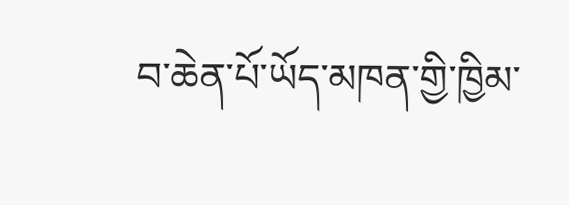བ་ཆེན་པོ་ཡོད་མཁན་གྱི་ཁྱིམ་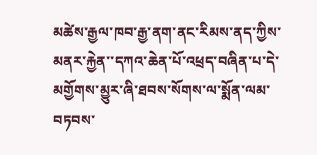མཚེས་རྒྱལ་ཁབ་རྒྱ་ནག་ནང་རིམས་ནད་ཀྱིས་མནར་རྐྱེན་་དཀའ་ཆེན་པོ་འཕྲད་བཞིན་པ་དེ་མགྱོགས་མྱུར་ཞི་ཐབས་སོགས་ལ་སྨོན་ལམ་བཏབས་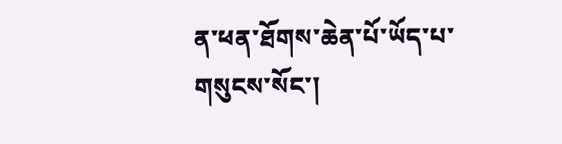ན་ཕན་ཐོགས་ཆེན་པོ་ཡོད་པ་གསུངས་སོང་།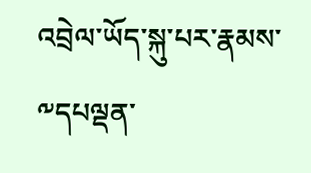འབྲེལ་ཡོད་སྐུ་པར་རྣམས་༸དཔལྡན་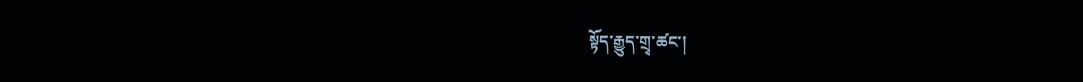སྟོད་རྒྱུད་གྲྭ་ཚང་།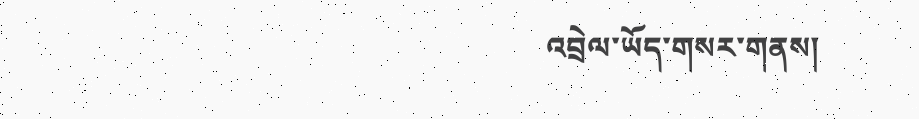འབྲེལ་ཡོད་གསར་གནས།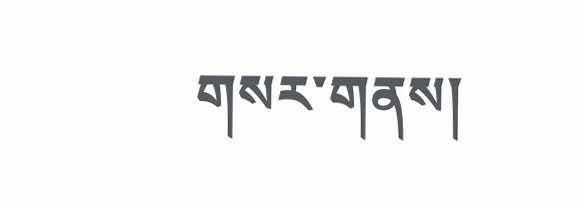གསར་གནས།